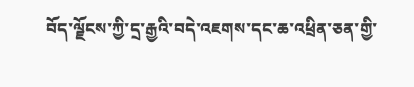བོད་ལྗོངས་ཀྱི་དྲ་རྒྱའི་བདེ་འཇགས་དང་ཆ་འཕྲིན་ཅན་གྱི་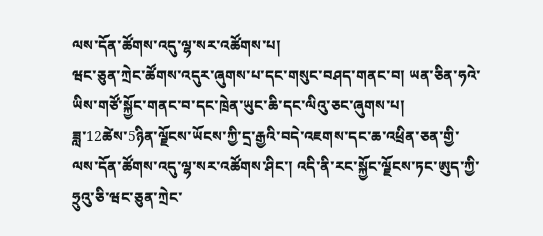ལས་དོན་ཚོགས་འདུ་ལྷ་སར་འཚོགས་པ།
ཝང་ཅུན་ཀྲེང་ཚོགས་འདུར་ཞུགས་པ་དང་གསུང་བཤད་གནང་བ། ཡན་ཅིན་ཧའེ་ཡིས་གཙོ་སྐྱོང་གནང་བ་དང་ཁྲེན་ཡུང་ཆི་དང་ལིའུ་ཅང་ཞུགས་པ།
ཟླ་12ཚེས་5ཉིན་ལྗོངས་ཡོངས་ཀྱི་དྲ་རྒྱའི་བདེ་འཇགས་དང་ཆ་འཕྲིན་ཅན་གྱི་ལས་དོན་ཚོགས་འདུ་ལྷ་སར་འཚོགས་ཤིང་། འདི་ནི་རང་སྐྱོང་ལྗོངས་ཏང་ཨུད་ཀྱི་ཧྲུའུ་ཅི་ཝང་ཅུན་ཀྲེང་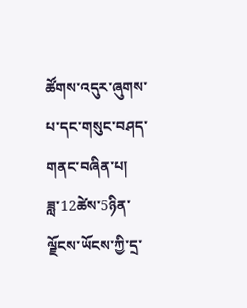ཚོགས་འདུར་ཞུགས་པ་དང་གསུང་བཤད་གནང་བཞིན་པ།
ཟླ་12ཚེས་5ཉིན་ལྗོངས་ཡོངས་ཀྱི་དྲ་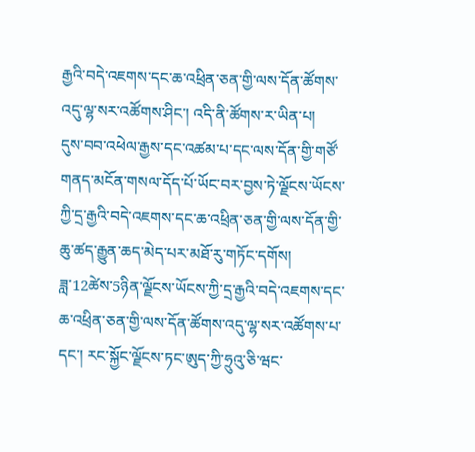རྒྱའི་བདེ་འཇགས་དང་ཆ་འཕྲིན་ཅན་གྱི་ལས་དོན་ཚོགས་འདུ་ལྷ་སར་འཚོགས་ཤིང་། འདི་ནི་ཚོགས་ར་ཡིན་པ།
དུས་བབ་འཕེལ་རྒྱས་དང་འཚམ་པ་དང་ལས་དོན་གྱི་གཙོ་གནད་མངོན་གསལ་དོད་པོ་ཡོང་བར་བྱས་ཏེ་ལྗོངས་ཡོངས་ཀྱི་དྲ་རྒྱའི་བདེ་འཇགས་དང་ཆ་འཕྲིན་ཅན་གྱི་ལས་དོན་གྱི་ཆུ་ཚད་རྒྱུན་ཆད་མེད་པར་མཐོ་རུ་གཏོང་དགོས།
ཟླ་12ཚེས་5ཉིན་ལྗོངས་ཡོངས་ཀྱི་དྲ་རྒྱའི་བདེ་འཇགས་དང་ཆ་འཕྲིན་ཅན་གྱི་ལས་དོན་ཚོགས་འདུ་ལྷ་སར་འཚོགས་པ་དང་། རང་སྐྱོང་ལྗོངས་ཏང་ཨུད་ཀྱི་ཧྲུའུ་ཅི་ཝང་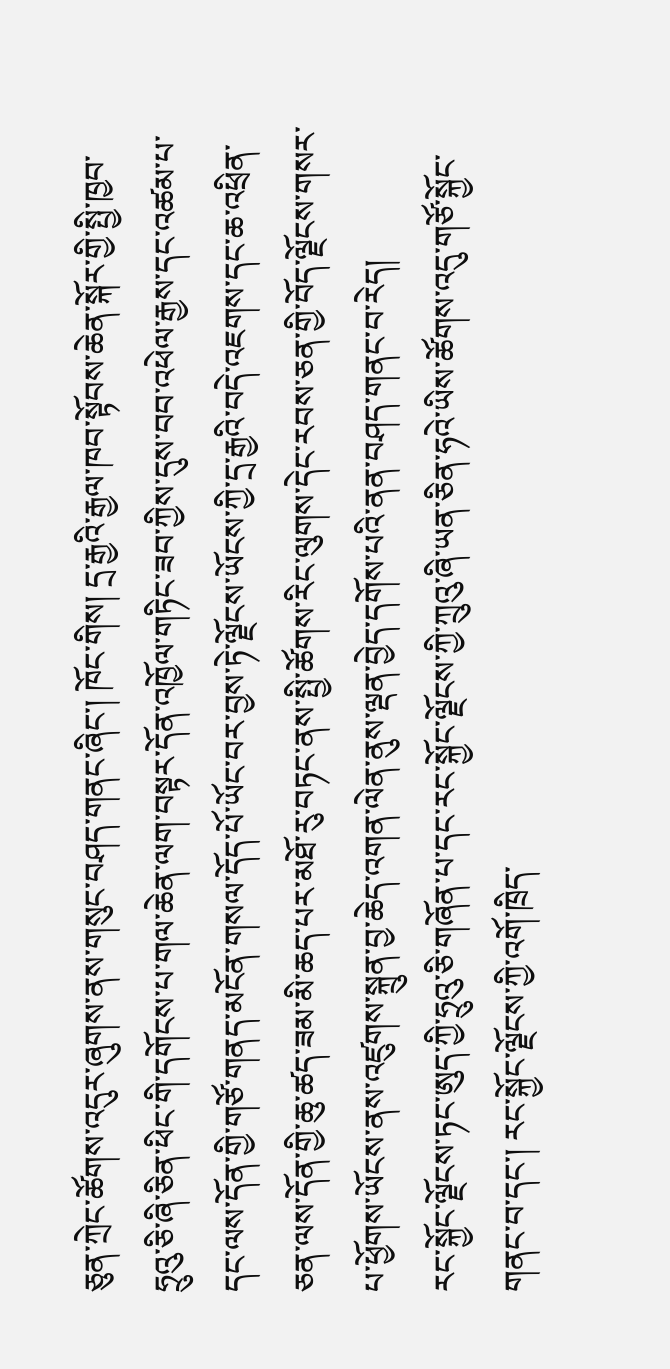ཅུན་ཀྲེང་ཚོགས་འདུར་ཞུགས་ནས་གསུང་བཤད་གནང་ཞིང་། ཁོང་གིས། དྲ་རྒྱའི་རྒྱལ་ཁབ་སྟོབས་ཆེན་སྐོར་གྱི་སྤྱི་ཁྱབ་ཧྲུའུ་ཅི་ཞི་ཅིན་ཕིང་གི་དགོངས་པ་གལ་ཆེན་ལག་བསྟར་དོན་འཁྱོལ་གཏིང་ཟབ་ཀྱིས་དུས་བབ་འཕེལ་རྒྱས་དང་འཚམ་པ་དང་ལས་དོན་གྱི་གཙོ་གནད་མངོན་གསལ་དོད་པོ་ཡོང་བར་བྱས་ཏེ་ལྗོངས་ཡོངས་ཀྱི་དྲ་རྒྱའི་བདེ་འཇགས་དང་ཆ་འཕྲིན་ཅན་ལས་དོན་གྱི་ཆུ་ཚད་ཟམ་མི་ཆད་པར་མཐོ་རུ་བཏང་ནས་སྤྱི་ཚོགས་རིང་ལུགས་དེང་རབས་ཅན་གྱི་བོད་ལྗོངས་གསར་པ་ཕྱོགས་ཡོངས་ནས་འཛུགས་སྐྲུན་བྱ་ཆེད་འགན་ལེན་ནུས་ལྡན་བྱེད་དགོས་པའི་ནན་བཤད་གནང་བ་རེད།
རང་སྐྱོང་ལྗོངས་ཏང་ཨུད་ཀྱི་ཧྲུའུ་ཅི་གཞོན་པ་དང་རང་སྐྱོང་ལྗོངས་ཀྱི་ཀྲུའུ་ཞི་ཡན་ཅིན་ཧའེ་ཡིས་ཚོགས་འདུ་གཙོ་སྐྱོང་གནང་བ་དང་། རང་སྐྱོང་ལྗོངས་ཀྱི་འགོ་ཁྲིད་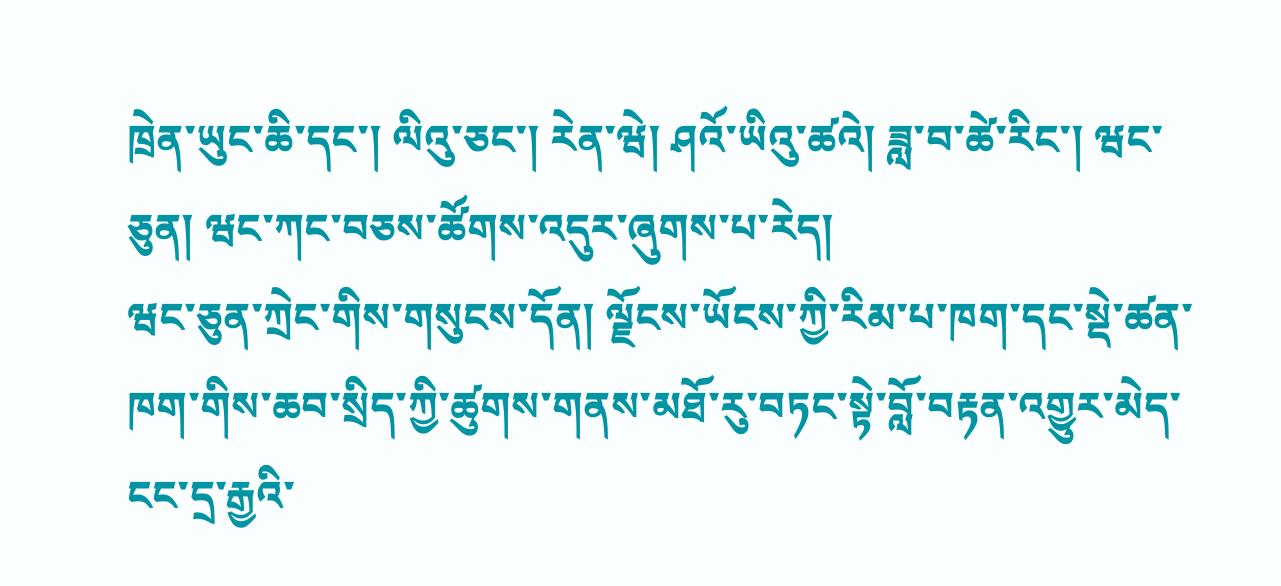ཁྲེན་ཡུང་ཆི་དང་། ལིའུ་ཅང་། རེན་ཝེ། ཤའོ་ཡིའུ་ཚའེ། ཟླ་བ་ཚེ་རིང་། ཝང་ཅུན། ཝང་ཀང་བཅས་ཚོགས་འདུར་ཞུགས་པ་རེད།
ཝང་ཅུན་ཀྲེང་གིས་གསུངས་དོན། ལྗོངས་ཡོངས་ཀྱི་རིམ་པ་ཁག་དང་སྡེ་ཚན་ཁག་གིས་ཆབ་སྲིད་ཀྱི་ཚུགས་གནས་མཐོ་རུ་བཏང་སྟེ་བློ་བརྟན་འགྱུར་མེད་ངང་དྲ་རྒྱའི་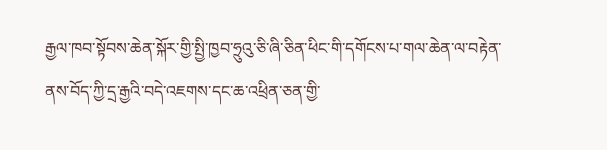རྒྱལ་ཁབ་སྟོབས་ཆེན་སྐོར་གྱི་སྤྱི་ཁྱབ་ཧྲུའུ་ཅི་ཞི་ཅིན་ཕིང་གི་དགོངས་པ་གལ་ཆེན་ལ་བརྟེན་ནས་བོད་ཀྱི་དྲ་རྒྱའི་བདེ་འཇགས་དང་ཆ་འཕྲིན་ཅན་གྱི་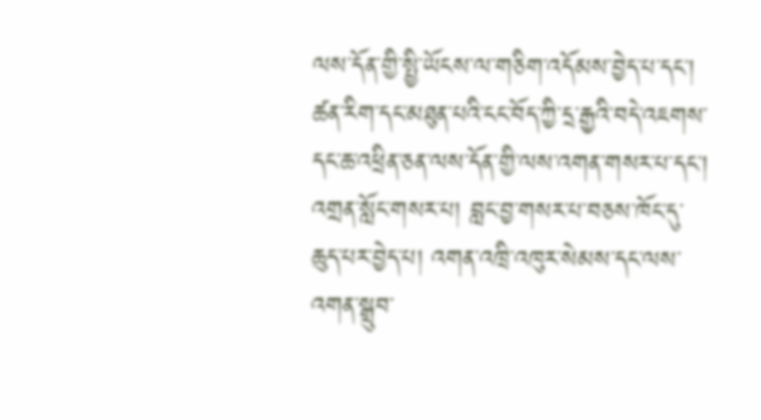ལས་དོན་གྱི་སྤྱི་ཡོངས་ལ་གཅིག་འདོམས་བྱེད་པ་དང་། ཚན་རིག་དང་མཐུན་པའི་ངང་བོད་ཀྱི་དྲ་རྒྱའི་བདེ་འཇགས་དང་ཆ་འཕྲིན་ཅན་ལས་དོན་གྱི་ལས་འགན་གསར་པ་དང་། འགྲན་སློང་གསར་པ། བླང་བྱ་གསར་པ་བཅས་ཁོང་དུ་ཆུད་པར་བྱེད་པ། འགན་འཁྲི་འཁུར་སེམས་དང་ལས་འགན་སྒྲུབ་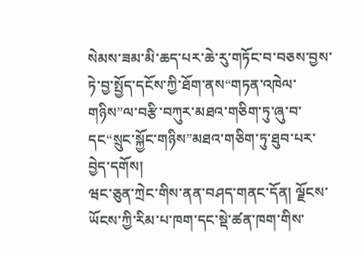སེམས་ཟམ་མི་ཆད་པར་ཆེ་རུ་གཏོང་བ་བཅས་བྱས་ཏེ་བྱ་སྤྱོད་དངོས་ཀྱི་ཐོག་ནས“གཏན་འཁེལ་གཉིས”ལ་བརྩི་བཀུར་མཐའ་གཅིག་ཏུ་ཞུ་བ་དང“སྲུང་སྐྱོང་གཉིས”མཐའ་གཅིག་ཏུ་ཐུབ་པར་བྱེད་དགོས།
ཝང་ཅུན་ཀྲེང་གིས་ནན་བཤད་གནང་དོན། ལྗོངས་ཡོངས་ཀྱི་རིམ་པ་ཁག་དང་སྡེ་ཚན་ཁག་གིས་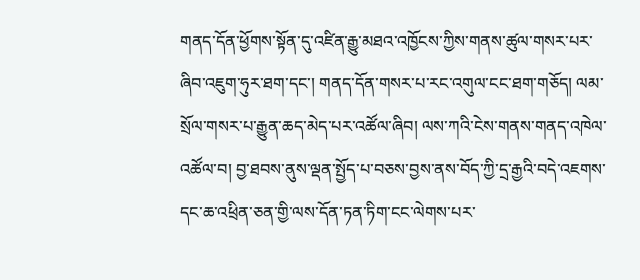གནད་དོན་ཕྱོགས་སྟོན་དུ་འཛིན་རྒྱུ་མཐའ་འཁྱོངས་ཀྱིས་གནས་ཚུལ་གསར་པར་ཞིབ་འཇུག་ཧུར་ཐག་དང་། གནད་དོན་གསར་པ་རང་འགུལ་ངང་ཐག་གཅོད། ལམ་སྲོལ་གསར་པ་རྒྱུན་ཆད་མེད་པར་འཚོལ་ཞིབ། ལས་ཀའི་ངེས་གནས་གནད་འཁེལ་འཚོལ་བ། བྱ་ཐབས་ནུས་ལྡན་སྤྱོད་པ་བཅས་བྱས་ནས་བོད་ཀྱི་དྲ་རྒྱའི་བདེ་འཇགས་དང་ཆ་འཕྲིན་ཅན་གྱི་ལས་དོན་ཏན་ཏིག་ངང་ལེགས་པར་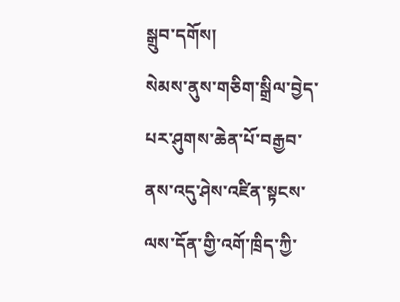སྒྲུབ་དགོས།
སེམས་ནུས་གཅིག་སྒྲིལ་བྱེད་པར་ཤུགས་ཆེན་པོ་བརྒྱབ་ནས་འདུ་ཤེས་འཛིན་སྟངས་ལས་དོན་གྱི་འགོ་ཁྲིད་ཀྱི་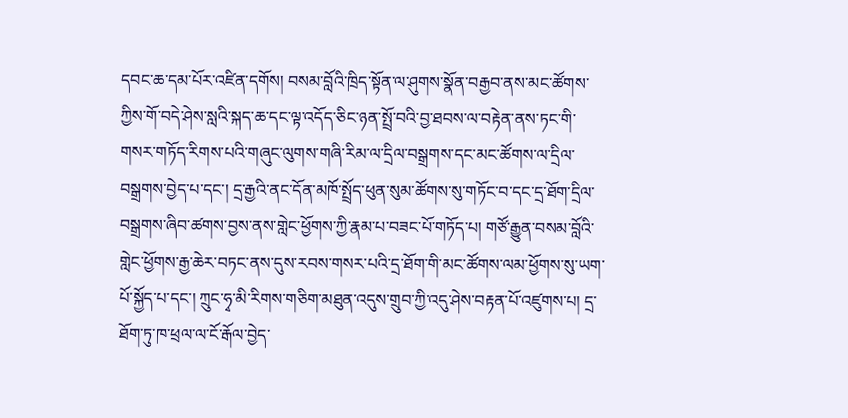དབང་ཆ་དམ་པོར་འཛིན་དགོས། བསམ་བློའི་ཁྲིད་སྟོན་ལ་ཤུགས་སྣོན་བརྒྱབ་ནས་མང་ཚོགས་ཀྱིས་གོ་བདེ་ཤེས་སླའི་སྐད་ཆ་དང་ལྟ་འདོད་ཅིང་ཉན་སྤྲོ་བའི་བྱ་ཐབས་ལ་བརྟེན་ནས་ཏང་གི་གསར་གཏོད་རིགས་པའི་གཞུང་ལུགས་གཞི་རིམ་ལ་དྲིལ་བསྒྲགས་དང་མང་ཚོགས་ལ་དྲིལ་བསྒྲགས་བྱེད་པ་དང་། དྲ་རྒྱའི་ནང་དོན་མཁོ་སྤྲོད་ཕུན་སུམ་ཚོགས་སུ་གཏོང་བ་དང་དྲ་ཐོག་དྲིལ་བསྒྲགས་ཞིབ་ཚགས་བྱས་ནས་གླེང་ཕྱོགས་ཀྱི་རྣམ་པ་བཟང་པོ་གཏོད་པ། གཙོ་རྒྱུན་བསམ་བློའི་གླེང་ཕྱོགས་རྒྱ་ཆེར་བཏང་ནས་དུས་རབས་གསར་པའི་དྲ་ཐོག་གི་མང་ཚོགས་ལམ་ཕྱོགས་སུ་ཡག་པོ་སྐྱོད་པ་དང་། ཀྲུང་ཧྭ་མི་རིགས་གཅིག་མཐུན་འདུས་གྲུབ་ཀྱི་འདུ་ཤེས་བརྟན་པོ་འཛུགས་པ། དྲ་ཐོག་ཏུ་ཁ་ཕྲལ་ལ་ངོ་རྒོལ་བྱེད་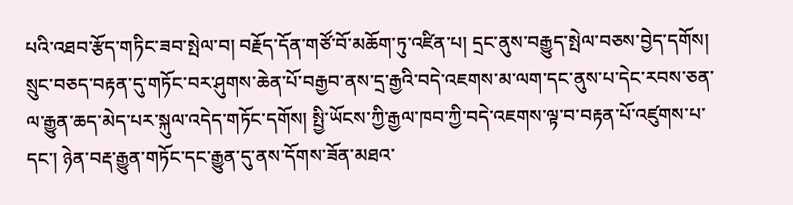པའི་འཐབ་རྩོད་གཏིང་ཟབ་སྤེལ་བ། བརྗོད་དོན་གཙོ་བོ་མཆོག་ཏུ་འཛིན་པ། དྲང་ནུས་བརྒྱུད་སྤེལ་བཅས་བྱེད་དགོས།
སྲུང་བཅད་བརྟན་དུ་གཏོང་བར་ཤུགས་ཆེན་པོ་བརྒྱབ་ནས་དྲ་རྒྱའི་བདེ་འཇགས་མ་ལག་དང་ནུས་པ་དེང་རབས་ཅན་ལ་རྒྱུན་ཆད་མེད་པར་སྐུལ་འདེད་གཏོང་དགོས། སྤྱི་ཡོངས་ཀྱི་རྒྱལ་ཁབ་ཀྱི་བདེ་འཇགས་ལྟ་བ་བརྟན་པོ་འཛུགས་པ་དང་། ཉེན་བརྡ་རྒྱུན་གཏོང་དང་རྒྱུན་དུ་ནས་དོགས་ཟོན་མཐའ་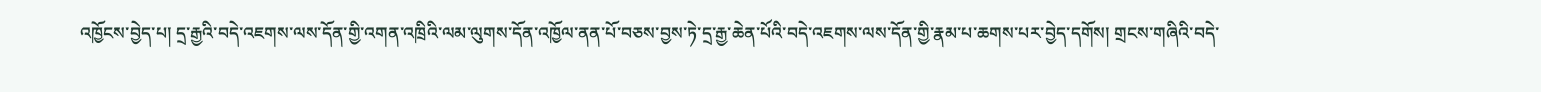འཁྱོངས་བྱེད་པ། དྲ་རྒྱའི་བདེ་འཇགས་ལས་དོན་གྱི་འགན་འཁྲིའི་ལམ་ལུགས་དོན་འཁྱོལ་ནན་པོ་བཅས་བྱས་ཏེ་དྲ་རྒྱ་ཆེན་པོའི་བདེ་འཇགས་ལས་དོན་གྱི་རྣམ་པ་ཆགས་པར་བྱེད་དགོས། གྲངས་གཞིའི་བདེ་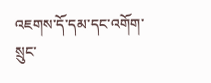འཇགས་དོ་དམ་དང་འགོག་སྲུང་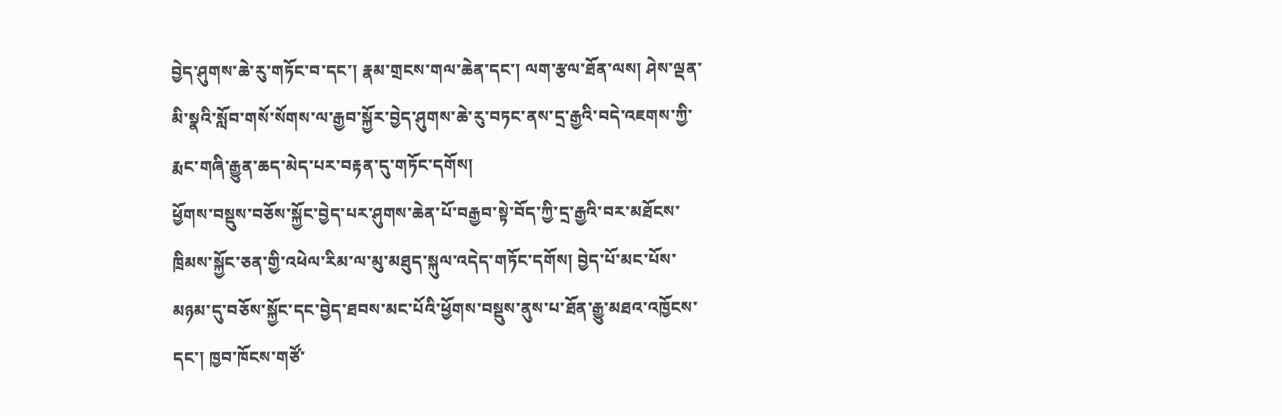བྱེད་ཤུགས་ཆེ་རུ་གཏོང་བ་དང་། རྣམ་གྲངས་གལ་ཆེན་དང་། ལག་རྩལ་ཐོན་ལས། ཤེས་ལྡན་མི་སྣའི་སློབ་གསོ་སོགས་ལ་རྒྱབ་སྐྱོར་བྱེད་ཤུགས་ཆེ་རུ་བཏང་ནས་དྲ་རྒྱའི་བདེ་འཇགས་ཀྱི་རྨང་གཞི་རྒྱུན་ཆད་མེད་པར་བརྟན་དུ་གཏོང་དགོས།
ཕྱོགས་བསྡུས་བཅོས་སྐྱོང་བྱེད་པར་ཤུགས་ཆེན་པོ་བརྒྱབ་སྟེ་བོད་ཀྱི་དྲ་རྒྱའི་བར་མཐོངས་ཁྲིམས་སྐྱོང་ཅན་གྱི་འཕེལ་རིམ་ལ་མུ་མཐུད་སྐུལ་འདེད་གཏོང་དགོས། བྱེད་པོ་མང་པོས་མཉམ་དུ་བཅོས་སྐྱོང་དང་བྱེད་ཐབས་མང་པོའི་ཕྱོགས་བསྡུས་ནུས་པ་ཐོན་རྒྱུ་མཐའ་འཁྱོངས་དང་། ཁྱབ་ཁོངས་གཙོ་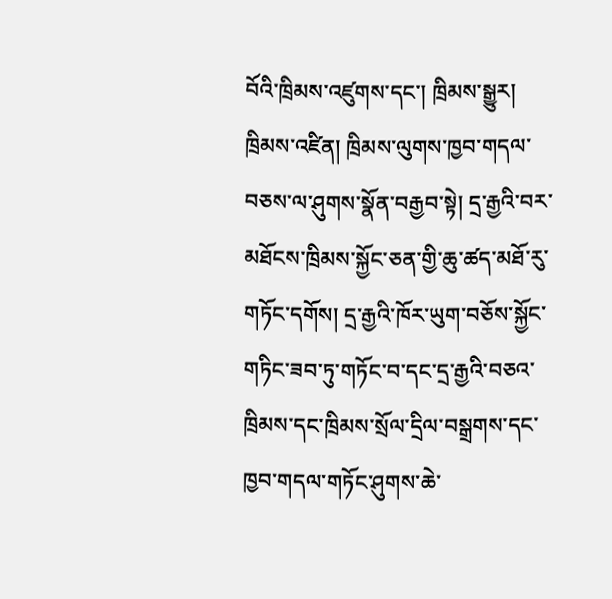བོའི་ཁྲིམས་འཛུགས་དང་། ཁྲིམས་སྒྱུར། ཁྲིམས་འཛིན། ཁྲིམས་ལུགས་ཁྱབ་གདལ་བཅས་ལ་ཤུགས་སྣོན་བརྒྱབ་སྟེ། དྲ་རྒྱའི་བར་མཐོངས་ཁྲིམས་སྐྱོང་ཅན་གྱི་ཆུ་ཚད་མཐོ་རུ་གཏོང་དགོས། དྲ་རྒྱའི་ཁོར་ཡུག་བཅོས་སྐྱོང་གཏིང་ཟབ་ཏུ་གཏོང་བ་དང་དྲ་རྒྱའི་བཅའ་ཁྲིམས་དང་ཁྲིམས་སྲོལ་དྲིལ་བསྒྲགས་དང་ཁྱབ་གདལ་གཏོང་ཤུགས་ཆེ་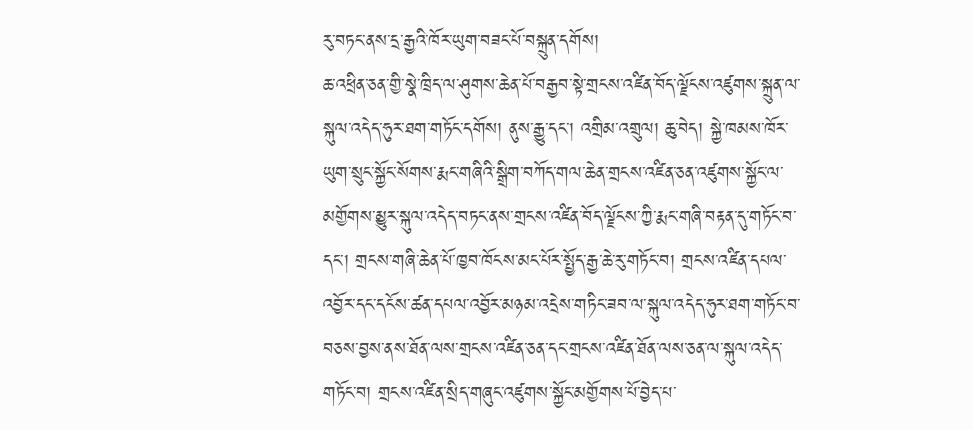རུ་བཏང་ནས་དྲ་རྒྱའི་ཁོར་ཡུག་བཟང་པོ་བསྐྲུན་དགོས།
ཆ་འཕྲིན་ཅན་གྱི་སྣེ་ཁྲིད་ལ་ཤུགས་ཆེན་པོ་བརྒྱབ་སྟེ་གྲངས་འཛིན་བོད་ལྗོངས་འཛུགས་སྐྲུན་ལ་སྐུལ་འདེད་ཧུར་ཐག་གཏོང་དགོས། ནུས་རྒྱུ་དང་། འགྲིམ་འགྲུལ། ཆུ་བེད། སྐྱེ་ཁམས་ཁོར་ཡུག་སྲུང་སྐྱོང་སོགས་རྨང་གཞིའི་སྒྲིག་བཀོད་གལ་ཆེན་གྲངས་འཛིན་ཅན་འཛུགས་སྐྱོང་ལ་མགྱོགས་མྱུར་སྐུལ་འདེད་བཏང་ནས་གྲངས་འཛིན་བོད་ལྗོངས་ཀྱི་རྨང་གཞི་བརྟན་དུ་གཏོང་བ་དང་། གྲངས་གཞི་ཆེན་པོ་ཁྱབ་ཁོངས་མང་པོར་སྤྱོད་རྒྱ་ཆེ་རུ་གཏོང་བ། གྲངས་འཛིན་དཔལ་འབྱོར་དང་དངོས་ཚན་དཔལ་འབྱོར་མཉམ་འདྲེས་གཏིང་ཟབ་ལ་སྐུལ་འདེད་ཧུར་ཐག་གཏོང་བ་བཅས་བྱས་ནས་ཐོན་ལས་གྲངས་འཛིན་ཅན་དང་གྲངས་འཛིན་ཐོན་ལས་ཅན་ལ་སྐུལ་འདེད་གཏོང་བ། གྲངས་འཛིན་སྲིད་གཞུང་འཛུགས་སྐྱོང་མགྱོགས་པོ་བྱེད་པ་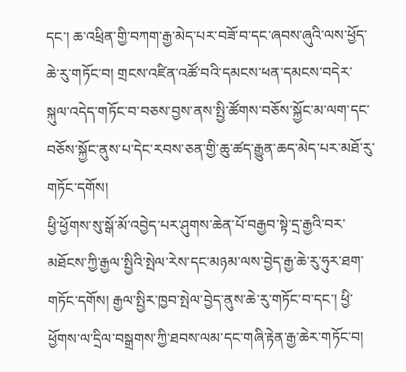དང་། ཆ་འཕྲིན་གྱི་བཀག་རྒྱ་མེད་པར་བཟོ་བ་དང་ཞབས་ཞུའི་ལས་ཕྱོད་ཆེ་རུ་གཏོང་བ། གྲངས་འཛིན་འཚོ་བའི་དམངས་ཕན་དམངས་བདེར་སྐུལ་འདེད་གཏོང་བ་བཅས་བྱས་ནས་སྤྱི་ཚོགས་བཅོས་སྐྱོང་མ་ལག་དང་བཅོས་སྐྱོང་ནུས་པ་དེང་རབས་ཅན་གྱི་ཆུ་ཚད་རྒྱུན་ཆད་མེད་པར་མཐོ་རུ་གཏོང་དགོས།
ཕྱི་ཕྱོགས་སུ་སྒོ་མོ་འབྱེད་པར་ཤུགས་ཆེན་པོ་བརྒྱབ་སྟེ་དྲ་རྒྱའི་བར་མཐོངས་ཀྱི་རྒྱལ་སྤྱིའི་སྤེལ་རེས་དང་མཉམ་ལས་བྱེད་རྒྱ་ཆེ་རུ་ཧུར་ཐག་གཏོང་དགོས། རྒྱལ་སྤྱིར་ཁྱབ་སྤེལ་བྱེད་ནུས་ཆེ་རུ་གཏོང་བ་དང་། ཕྱི་ཕྱོགས་ལ་དྲིལ་བསྒྲགས་ཀྱི་ཐབས་ལམ་དང་གཞི་རྟེན་རྒྱ་ཆེར་གཏོང་བ།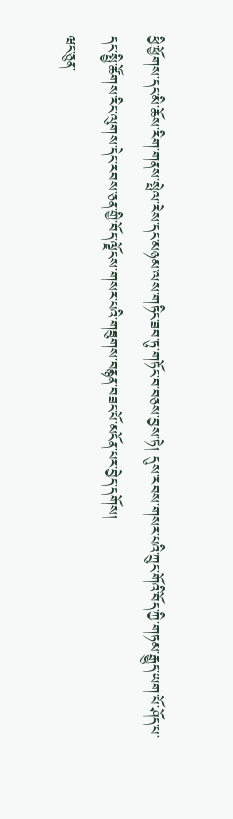ཕྱི་ཕྱོགས་དང་མི་ཆོས་རིག་གནས་སྤེལ་རེས་དང་མཉམ་ལས་གཏིང་ཟབ་ཏུ་གཏོང་བ་བཅས་བྱས་ཏེ། དུས་རབས་གསར་པའི་ཀྲུང་གོའི་བོད་ཀྱི་གཏམ་རྒྱུད་ཡག་པོ་ཤོད་པ་དང་སྤྱི་ཚོགས་རིང་ལུགས་དེང་རབས་ཅན་གྱི་བོད་ལྗོངས་གསར་པའི་གཟུགས་བརྙན་བཟང་པོ་མངོན་པར་བྱེད་དགོས།
ཝང་ཅུན་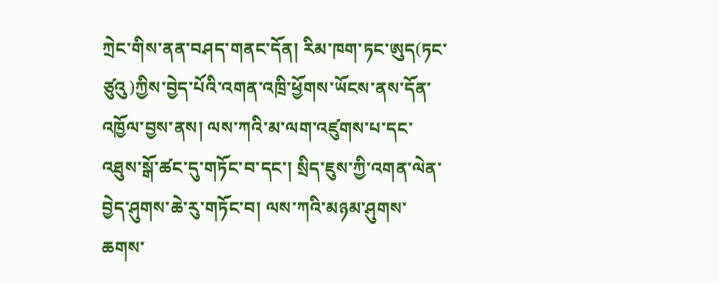ཀྲེང་གིས་ནན་བཤད་གནང་དོན། རིམ་ཁག་ཏང་ཨུད(ཏང་ཙུའུ)ཀྱིས་བྱེད་པོའི་འགན་འཁྲི་ཕྱོགས་ཡོངས་ནས་དོན་འཁྱོལ་བྱས་ནས། ལས་ཀའི་མ་ལག་འཛུགས་པ་དང་འཐུས་སྒོ་ཚང་དུ་གཏོང་བ་དང་། སྲིད་ཇུས་ཀྱི་འགན་ལེན་བྱེད་ཤུགས་ཆེ་རུ་གཏོང་བ། ལས་ཀའི་མཉམ་ཤུགས་ཆགས་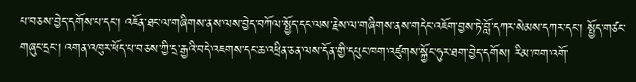པ་བཅས་བྱེད་དགོས་པ་དང་། འཇོན་ཐང་ལ་གཞིགས་ནས་ལས་བྱེད་བཀོལ་སྤྱོད་དང་ལས་རྗེས་ལ་གཞིགས་ནས་གདེང་འཇོག་བྱས་ཏེ་བློ་དཀར་སེམས་དཀར་དང་། སྤྱོད་གཙང་གཞུང་དྲང་། འགན་འཁུར་ཕོད་པ་བཅས་ཀྱི་དྲ་རྒྱའི་བདེ་འཇགས་དང་ཆ་འཕྲིན་ཅན་ལས་དོན་གྱི་དཔུང་ཁག་འཛུགས་སྐྱོང་ཧུར་ཐག་བྱེད་དགོས། རིམ་ཁག་འགོ་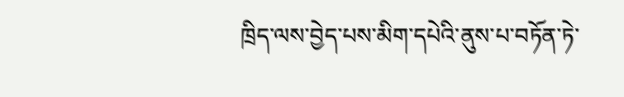ཁྲིད་ལས་བྱེད་པས་མིག་དཔེའི་ནུས་པ་བཏོན་ཏེ་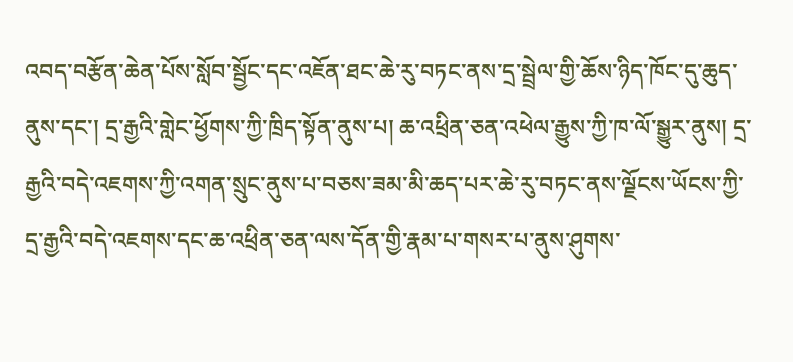འབད་བརྩོན་ཆེན་པོས་སློབ་སྦྱོང་དང་འཇོན་ཐང་ཆེ་རུ་བཏང་ནས་དྲ་སྦྲེལ་གྱི་ཆོས་ཉིད་ཁོང་དུ་ཆུད་ནུས་དང་། དྲ་རྒྱའི་གླེང་ཕྱོགས་ཀྱི་ཁྲིད་སྟོན་ནུས་པ། ཆ་འཕྲིན་ཅན་འཕེལ་རྒྱུས་ཀྱི་ཁ་ལོ་སྒྱུར་ནུས། དྲ་རྒྱའི་བདེ་འཇགས་ཀྱི་འགན་སྲུང་ནུས་པ་བཅས་ཟམ་མི་ཆད་པར་ཆེ་རུ་བཏང་ནས་ལྗོངས་ཡོངས་ཀྱི་དྲ་རྒྱའི་བདེ་འཇགས་དང་ཆ་འཕྲིན་ཅན་ལས་དོན་གྱི་རྣམ་པ་གསར་པ་ནུས་ཤུགས་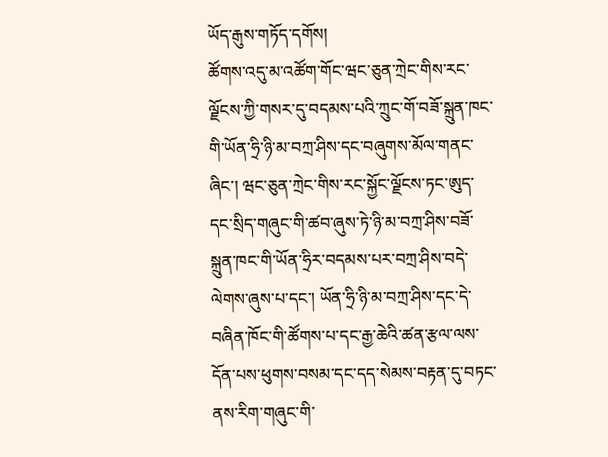ཡོད་རྒུས་གཏོད་དགོས།
ཚོགས་འདུ་མ་འཚོག་གོང་ཝང་ཅུན་ཀྲེང་གིས་རང་ལྗོངས་ཀྱི་གསར་དུ་བདམས་པའི་ཀྲུང་གོ་བཟོ་སྐྲུན་ཁང་གི་ཡོན་ཧྲི་ཉི་མ་བཀྲ་ཤིས་དང་བཞུགས་མོལ་གནང་ཞིང་། ཝང་ཅུན་ཀྲེང་གིས་རང་སྐྱོང་ལྗོངས་ཏང་ཨུད་དང་སྲིད་གཞུང་གི་ཚབ་ཞུས་ཏེ་ཉི་མ་བཀྲ་ཤིས་བཟོ་སྐྲུན་ཁང་གི་ཡོན་ཧྲིར་བདམས་པར་བཀྲ་ཤིས་བདེ་ལེགས་ཞུས་པ་དང་། ཡོན་ཧྲི་ཉི་མ་བཀྲ་ཤིས་དང་དེ་བཞིན་ཁོང་གི་ཚོགས་པ་དང་རྒྱ་ཆེའི་ཚན་རྩལ་ལས་དོན་པས་ཕུགས་བསམ་དང་དད་སེམས་བརྟན་དུ་བཏང་ནས་རིག་གཞུང་གི་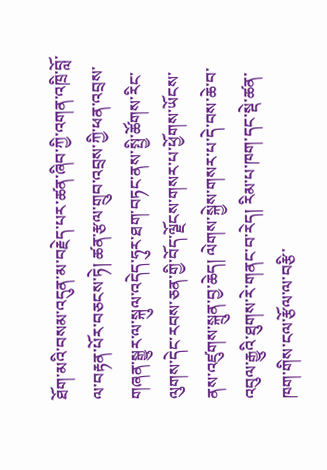ཐོག་མའི་བསམ་འདུན་མ་བརྗེད་པར་ཚན་ཞིབ་ཀྱི་འགན་འཁྲི་བློ་ལ་བརྟན་པོར་བཅངས་ཏེ། ཚན་རྩལ་གྲུབ་འབྲས་ཀྱི་ཕན་འབྲས་གཞན་སྒྱུར་ལ་སྐུལ་འདེད་ཧུར་ཐག་བཏང་ནས་སྤྱི་ཚོགས་རིང་ལུགས་དེང་རབས་ཅན་གྱི་བོད་ལྗོངས་གསར་པ་ཕྱོགས་ཡོངས་ནས་འཛུགས་སྐྲུན་བྱ་ཆེད། ལེགས་སྐྱེས་གསར་པ་དེ་བས་ཆེ་བ་འབུལ་རྒྱུའི་ཐུགས་རེ་གནང་བ་རེད། རིམ་པ་ཁག་དང་སྡེ་ཚན་ཁག་གིས་ངལ་རྩོལ་ལ་བརྩི་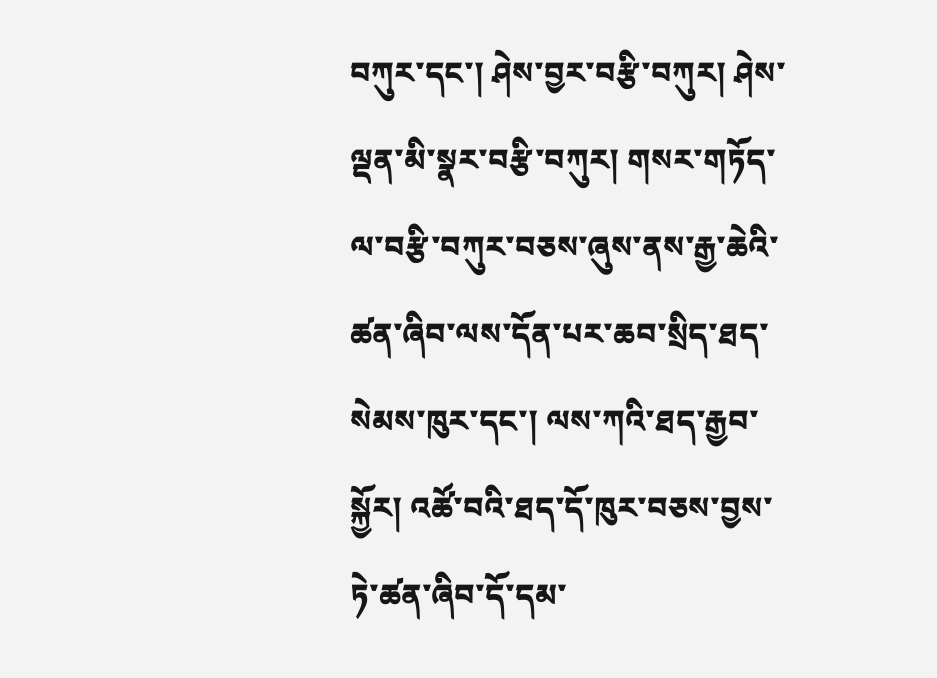བཀུར་དང་། ཤེས་བྱར་བརྩི་བཀུར། ཤེས་ལྡན་མི་སྣར་བརྩི་བཀུར། གསར་གཏོད་ལ་བརྩི་བཀུར་བཅས་ཞུས་ནས་རྒྱ་ཆེའི་ཚན་ཞིབ་ལས་དོན་པར་ཆབ་སྲིད་ཐད་སེམས་ཁུར་དང་། ལས་ཀའི་ཐད་རྒྱབ་སྐྱོར། འཚོ་བའི་ཐད་དོ་ཁུར་བཅས་བྱས་ཏེ་ཚན་ཞིབ་དོ་དམ་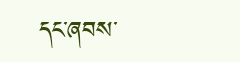དང་ཞབས་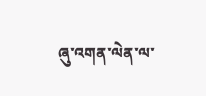ཞུ་འགན་ལེན་ལ་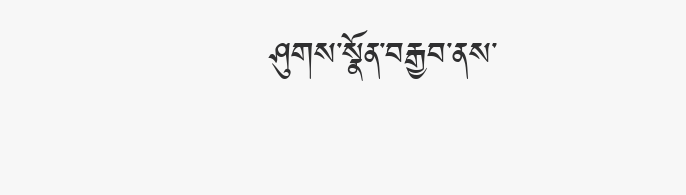ཤུགས་སྣོན་བརྒྱབ་ནས་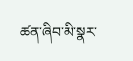ཚན་ཞིབ་མི་སྣར་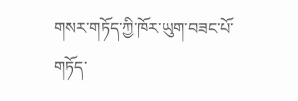གསར་གཏོད་ཀྱི་ཁོར་ཡུག་བཟང་པོ་གཏོད་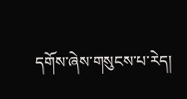དགོས་ཞེས་གསུངས་པ་རེད།